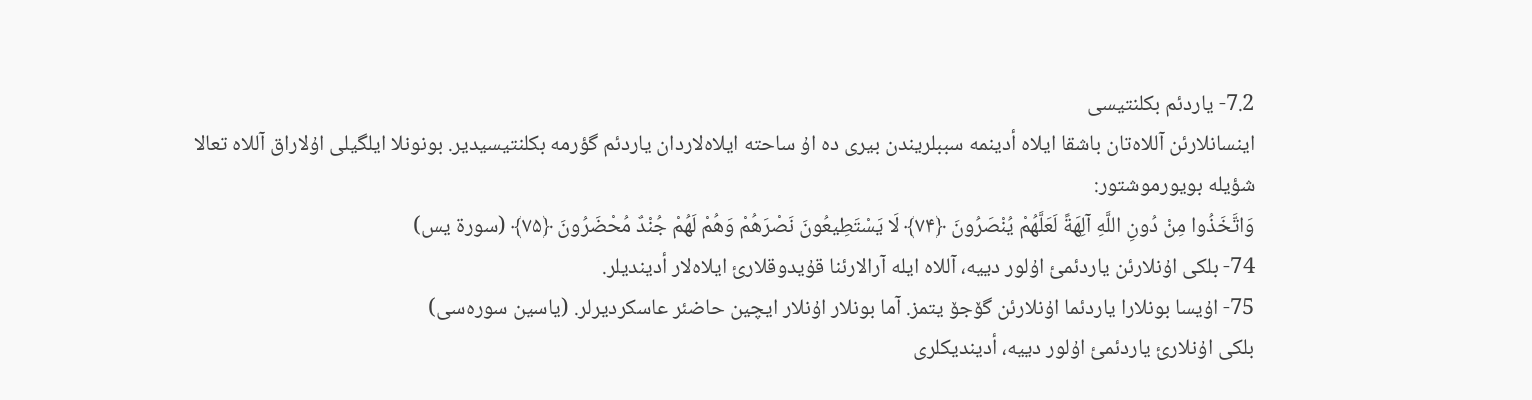7.2- یاردئم بکلنتیسی
اینسانلارئن آللاەتان باشقا ایلاە أدینمە سببلریندن بیری دە اۇ ساحتە ایلاەلاردان یاردئم گؤرمە بکلنتیسیدیر. بونونلا ایلگیلی اۇلاراق آللاە تعالا شؤیلە بویورموشتور:
وَاتَّخَذُوا مِنْ دُونِ اللَّهِ آلِهَةً لَعَلَّهُمْ يُنْصَرُونَ ﴿۷۴﴾ لَا يَسْتَطِيعُونَ نَصْرَهُمْ وَهُمْ لَهُمْ جُنْدٌ مُحْضَرُونَ ﴿۷۵﴾ (سورة یس)
74- بلکی اۇنلارئن یاردئمئ اۇلور دییە، آللاە ایلە آرالارئنا قۇیدوقلارئ ایلاەلار أدیندیلر.
75- اۇیسا بونلارا یاردئما اۇنلارئن گۆجۆ یتمز. آما بونلار اۇنلار ایچین حاضئر عاسکردیرلر. (یاسین سورەسی)
بلکی اۇنلارئ یاردئمئ اۇلور دییە، أدیندیکلری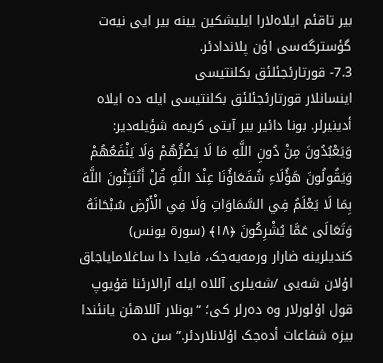بیر تاقئم ایلاەلارا ایلیشکین یینە بیر ایی نیەت گؤسترگەسی اؤن پلاندادئر.
7.3- قورتارئجئلئق بکلنتیسی
اینسانلار قورتارئجئلئق بکلنتیسی ایلە دە ایلاە أدینیرلر. بونا دائیر بیر آیتی کریمە شؤیلەدیر:
وَيَعْبُدُونَ مِنْ دُونِ اللَّهِ مَا لَا يَضُرُّهُمْ وَلَا يَنْفَعُهُمْ وَيَقُولُونَ هَؤُلَاءِ شُفَعَاؤُنَا عِنْدَ اللَّهِ قُلْ أَتُنَبِّئُونَ اللَّهَ بِمَا لَا يَعْلَمُ فِي السَّمَاوَاتِ وَلَا فِي الْأَرْضِ سُبْحَانَهُ وَتَعَالَى عَمَّا يُشْرِكُونَ ﴿۱۸﴾ (سورة یونس)
کندیلرینە ضارار ورمەیەجک، فایدا دا ساغلامایاجاق اۇلان شەیی /شەیلری آللاە ایلە آرالارئنا قۇیوپ قول اۇلورلار وە دەرلر کی؛ “بونلار آللاهئن یانئندا بیزە شفاعات أدەجک اۇلانلاردئر.” سن دە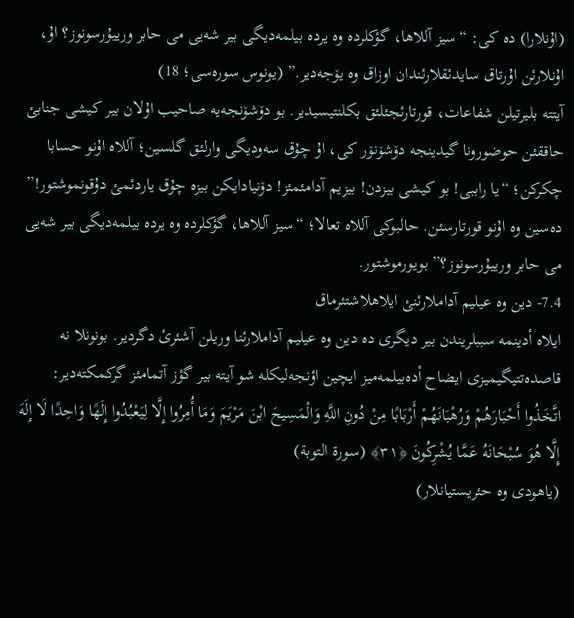(اۇنلارا) دە کی: “سیز آللاها، گؤکلردە وە یردە بیلمەدیگی بیر شەیی می حابر ورییۇرسونوز؟ اۇ، اۇنلارئن اۇرتاق سایدئقلارئندان اوزاق وە یۆجەدیر.” (یونوس سورەسی؛ 18)
آیتتە بلیرتیلن شفاعات، قورتارئجئلئق بکلنتیسیدیر. بو دۆشۆنجەیە صاحیب اۇلان بیر کیشی جنابئ حاققئن حوضورونا گیدینجە دۆشۆنۆر کی، اۇ چۇق سەودیگی وارلئق گلسین؛ آللاە اۇنو حسابا چکرکن؛ “یا راببی! بو کیشی بیزدن! بیزیم آدامئمئز! دۆنیادایکن بیزە چۇق یاردئمئ دۇقونموشتور!” دەسین وە اۇنو قورتارسئن. حالبوکی آللاە تعالا؛ “سیز آللاها، گؤکلردە وە یردە بیلمەدیگی بیر شەیی می حابر ورییۇرسونوز؟” بویورموشتور.
7.4- دین وە عیلیم آداملارئنئ ایلاهلاشتئرماق
ایلاە أدینمە سببلریندن بیر دیگری دە دین وە عیلیم آداملارئنا وریلن آشئرئ دگردیر. بونونلا نە قاصدەتتیگیمیزی ایضاح أدەبیلمەمیز ایچین اؤنجەلیکلە شو آیتە بیر گؤز آتمامئز گرکمکتەدیر:
اتَّخَذُوا أَحْبَارَهُمْ وَرُهْبَانَهُمْ أَرْبَابًا مِنْ دُونِ اللَّهِ وَالْمَسِيحَ ابْنَ مَرْيَمَ وَمَا أُمِرُوا إِلَّا لِيَعْبُدُوا إِلَهًا وَاحِدًا لَا إِلَهَ إِلَّا هُوَ سُبْحَانَهُ عَمَّا يُشْرِكُونَ ﴿۳۱﴾ (سورة التوبة)
(یاهودی وە حئریستیانلار)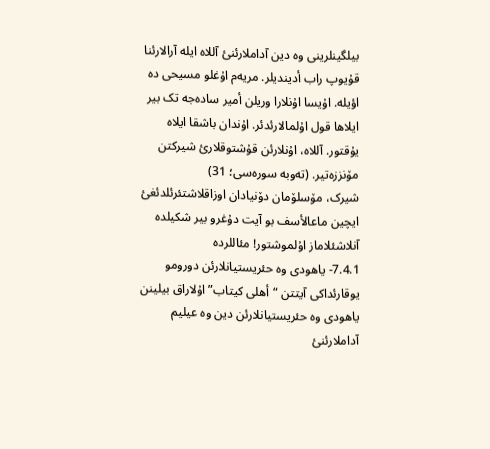بیلگینلرینی وە دین آداملارئنئ آللاە ایلە آرالارئنا قۇیوپ راب أدیندیلر. مریەم اۇغلو مسیحی دە اؤیلە. اۇیسا اۇنلارا وریلن أمیر سادەجە تک بیر ایلاها قول اۇلمالارئدئر. اۇندان باشقا ایلاە یۇقتور. آللاە، اۇنلارئن قۇشتوقلارئ شیرکتن مۆنززەتیر. (تەوبە سورەسی؛ 31)
شیرک، مۆسلۆمان دۆنیادان اوزاقلاشتئرئلدئغئ ایچین ماعالأسف بو آیت دۇغرو بیر شکیلدە آنلاشئلاماز اۇلموشتور! مئاللردە
7.4.1- یاهودی وە حئریستیانلارئن دورومو
یوقارئداکی آیتتن “أهلی کیتاب” اۇلاراق بیلینن یاهودی وە حئریستیانلارئن دین وە عیلیم آداملارئنئ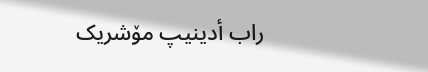راب أدینیپ مۆشریک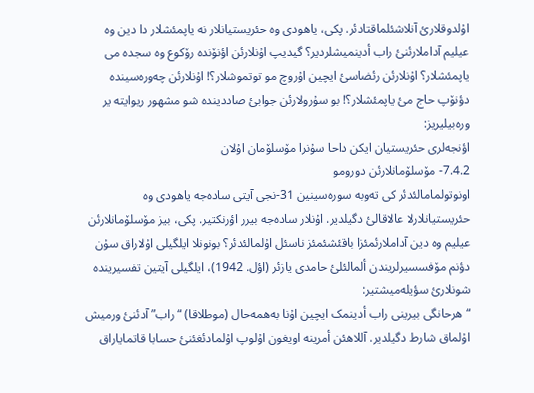اۇلدوقلارئ آنلاشئلماقتادئر. پکی، یاهودی وە حئریستیانلار نە یاپمئشلار دا دین وە عیلیم آداملارئنئ راب أدینمیشلردیر؟ گیدیپ اۇنلارئن اؤنۆندە رۆکوع وە سجدە می یاپمئشلار؟ اۇنلارئن رئضاسئ ایچین اۇروچ مو توتموشلار؟! اۇنلارئن چەورەسیندە دؤنۆپ حاج مئ یاپمئشلار؟! بو سۇرولارئن جوابئ صاددیندە شو مشهور ریوایتە یر ورەبیلیریز:
اؤنجەلری حئریستیان ایکن داحا سۇنرا مۆسلۆمان اۇلان
7.4.2- مۆسلۆمانلارئن دورومو
اونوتولمامالئدئر کی تەوبە سورەسینین 31-نجی آیتی سادەجە یاهودی وە حئریستیانلارلا عالاقالئ دگیلدیر. اۇنلار سادەجە بیرر اؤرنکتیر. پکی، بیز مۆسلۆمانلارئن عیلیم وە دین آداملارئمئزا باقئشئمئز ناسئل اۇلمالئدئر؟ بونونلا ایلگیلی اۇلاراق سۇن دؤنم مۆفسسیرلریندن ألمالئلئ حامدی یازئر (اؤل. 1942)، ایلگیلی آیتین تفسیریندە شونلارئ سؤیلەمیشتیر:
“هرحانگی بیرینی راب أدینمک ایچین اۇنا بەهمەحال (موطلاقا) “راب” آدئنئ ورمیش اۇلماق شارط دگیلدیر. آللاهئن أمرینە اویغون اۇلوپ اۇلمادئغئنئ حسابا قاتمایاراق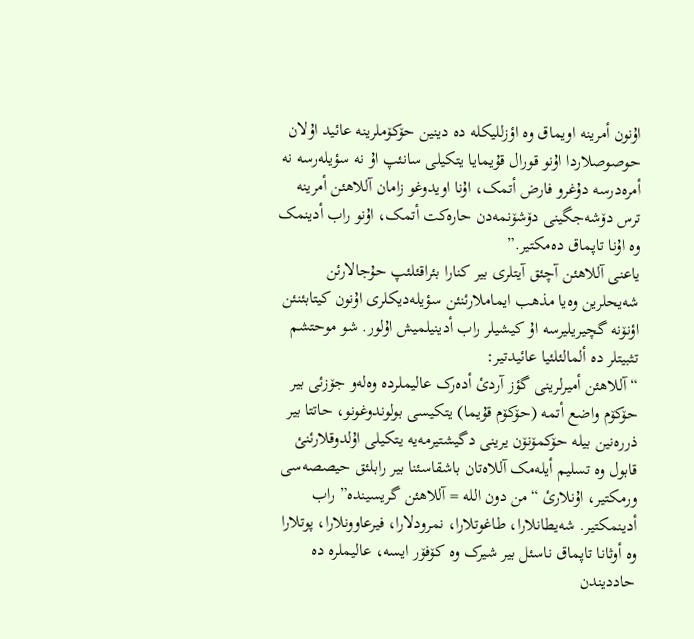اۇنون أمرینە اویماق وە اؤزللیکلە دە دینین حۆکۆملرینە عائید اۇلان حوصوصلاردا اۇنو قورال قۇیمایا یتکیلی سانئپ اۇ نە سؤیلەرسە نە أمرەدرسە دۇغرو فارض أتمک، اۇنا اویدوغو زامان آللاهئن أمرینە ترس دۆشەجگینی دۆشۆنمەدن حارەکت أتمک، اۇنو راب أدینمک وە اۇنا تاپماق دەمکتیر.”
یاعنی آللاهئن آچئق آیتلری بیر کنارا بئراقئلئپ حۇجالارئن شەیحلرین وەیا مذهب ایماملارئنئن سؤیلەدیکلری اۇنون کیتابئنئن اؤنۆنە گچیریلیرسە اۇ کیشیلر راب أدینیلمیش اۇلور. شو موحتشم تثبیتلر دە ألمالئلئیا عائیدتیر:
“آللاهئن أمیرلرینی گؤز آردئ أدەرک عالیملردە وەلەو جۆزئی بیر حۆکۆم واضع أتمە (حۆکۆم قۇیما) یتکیسی بولوندوغونو، حاتتا بیر ذررەنین بیلە حۆکمۆنۆن یرینی دگیشتیرمەیە یتکیلی اۇلدوقلارئنئ قابول وە تسلیم أیلەمک آللاەتان باشقاسئنا بیر رابلئق حیصصەسی ورمکتیر، اۇنلارئ “من دون اللە = آللاهئن گریسیندە” راب أدینمکتیر. شەیطانلارا، طاغوتلارا، نمرودلارا، فیرعاوونلارا، پوتلارا وە أوثانا تاپماق ناسئل بیر شیرک وە کۆفۆر ایسە، عالیملرە دە حاددیندن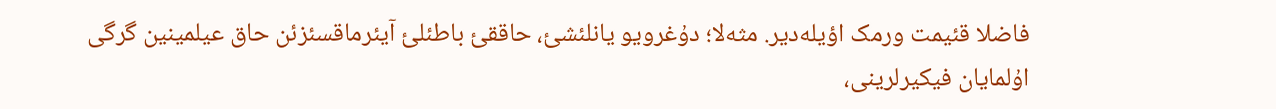فاضلا قئیمت ورمک اؤیلەدیر. مثەلا؛ دۇغرویو یانلئشئ، حاققئ باطئلئ آیئرماقسئزئن حاق عیلمینین گرگی اۇلمایان فیکیرلرینی،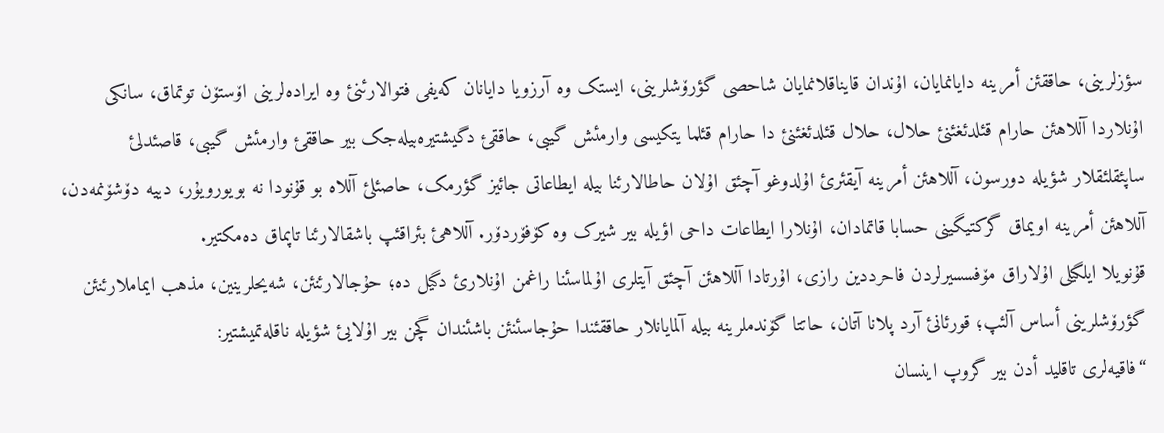سؤزلرینی، حاققئن أمرینە دایانمایان، اۇندان قایناقلانمایان شاحصی گؤرۆشلرینی، ایستک وە آرزویا دایانان کەیفی فتوالارئنئ وە ایرادەلرینی اۆستۆن توتماق، سانکی اۇنلاردا آللاهئن حارام قئلدئغئنئ حلال، حلال قئلدئغئنئ دا حارام قئلما یتکیسی وارمئش گیبی، حاققئ دگیشتیرەبیلەجک بیر حاققئ وارمئش گیبی، قاصئدلئ ساپئقلئقلار شؤیلە دورسون، آللاهئن أمرینە آیقئرئ اۇلدوغو آچئق اۇلان حاطالارئنا بیلە ایطاعاتی جائیز گؤرمک، حاصئلئ آللاە بو قۇنودا نە بویورویۇر، دییە دۆشۆنمەدن، آللاهئن أمرینە اویماق گرکتیگینی حسابا قاتمادان، اۇنلارا ایطاعات داحی اؤیلە بیر شیرک وە کۆفۆردۆر. آللاهئ بئراقئپ باشقالارئنا تاپماق دەمکتیر.
قۇنویلا ایلگیلی اۇلاراق مۆفسسیرلردن فاحرددین رازی، اۇرتادا آللاهئن آچئق آیتلری اۇلماسئنا راغمن اۇنلارئ دگیل دە؛ حۇجالارئنئن، شەیحلرینین، مذهب ایماملارئنئن گؤرۆشلرینی أساس آلئپ؛ قورئانئ آرد پلانا آتان، حاتتا گۆندملرینە بیلە آلمایانلار حاققئندا حۇجاسئنئن باشئندان گچن بیر اۇلایئ شؤیلە ناقلەتمیشتیر:
“فاقیەلری تاقلید أدن بیر گروپ اینسان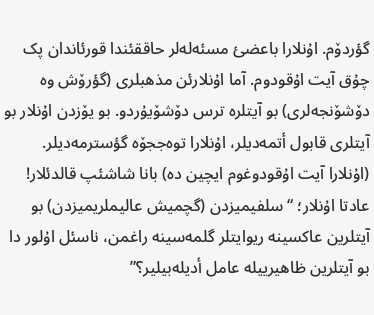گؤردۆم. اۇنلارا باعضئ مسئەلەلر حاققئندا قورئاندان پک چۇق آیت اۇقودوم. آما اۇنلارئن مذهبلری (گؤرۆش وە دۆشۆنجەلری) بو آیتلرە ترس دۆشۆیۇردو. بو یۆزدن اۇنلار بو آیتلری قابول أتمەدیلر، اۇنلارا توەججۆە گؤسترمەدیلر. (اۇنلارا آیت اۇقودوغوم ایچین دە) بانا شاشئپ قالدئلار! عادتا اۇنلار؛ “سلفیمیزدن (گچمیش عالیملریمیزدن) بو آیتلرین عاکسینە ریوایتلر گلمەسینە راغمن، ناسئل اۇلور دا بو آیتلرین ظاهیرییلە عامل أدیلەبیلیر؟”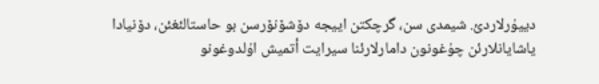دییۇرلاردئ. شیمدی سن، گرچکتن اییجە دۆشۆنۆرسن بو حاستالئغئن، دۆنیادا یاشایانلارئن چۇغونون دامارلارئنا سیرایت أتمیش اۇلدوغونو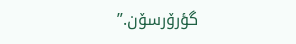گؤرۆرسۆن.”